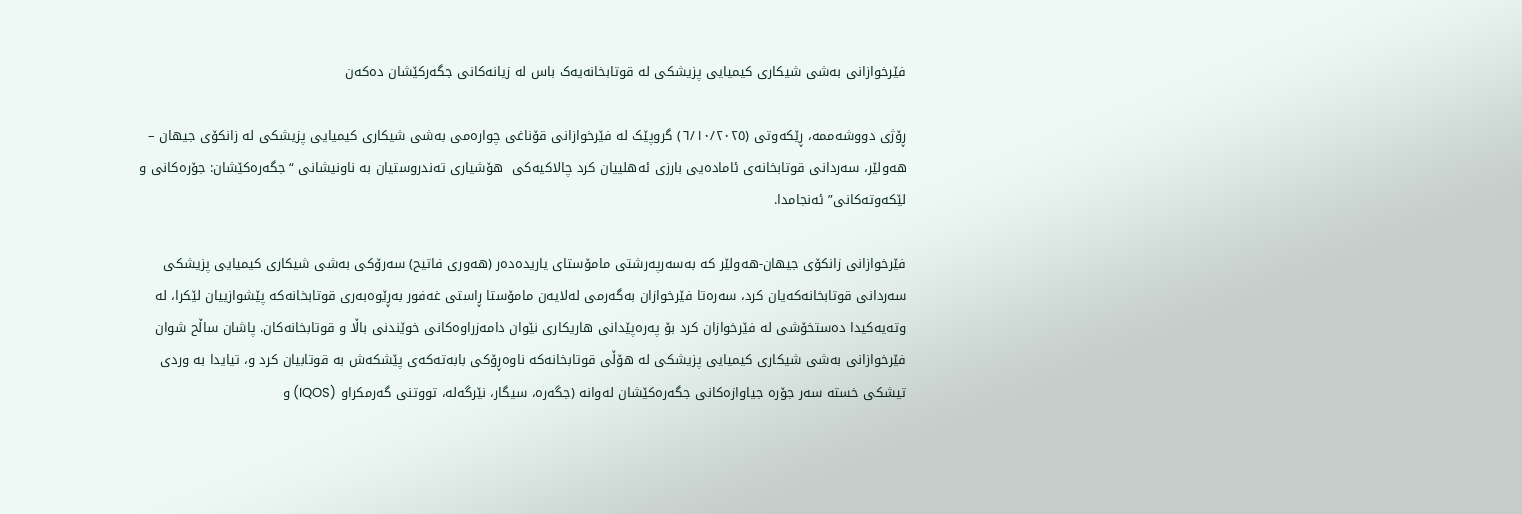فێرخوازانى بەشى شیکارى کیمیایی پزیشکى لە قوتابخانەیەک باس لە زیانەکانى جگەرکێشان دەکەن

ڕۆژی دووشەممە، ڕێکەوتى (٦/١٠/٢٠٢٥) گروپێک لە فێرخوازانى قۆناغی چوارەمی بەشی شیکاری کیمیایی پزیشکی لە زانکۆی جیهان – هەولێر، سەردانی قوتابخانەی ئامادەیی بارزی ئەهلییان کرد چالاکیەکى  هۆشیاری تەندروستیان بە ناونیشانی “جگەرەکێشان: جۆرەکانی و لێکەوتەکانی” ئەنجامدا.

فێرخوازانى زانکۆى جیهان-هەولێر کە بەسەرپەرشتى مامۆستاى یاریدەدەر (هەوری فاتیح) سەرۆکى بەشى شیکارى کیمیایی پزیشکى سەردانى قوتابخانەکەیان کرد، سەرەتا فێرخوازان بەگەرمى لەلایەن مامۆستا ڕاستى غەفور بەڕێوەبەری قوتابخانەکە پێشوازییان لێکرا، لە وتەیەکیدا دەستخۆشى لە فێرخوازان کرد بۆ پەرەپێدانی هاریکاری نێوان دامەزراوەکانی خوێندنی باڵا و قوتابخانەکان. پاشان ساڵح شوان فێرخوازانى بەشی شیکاری کیمیایی پزیشکی لە هۆڵى قوتابخانەکە ناوەڕۆکى بابەتەکەى پێشکەش بە قوتابیان کرد و، تیایدا بە وردى تیشکى خستە سەر جۆرە جیاوازەکانی جگەرەکێشان لەوانە (جگەرە، سیگار، نێرگەلە، تووتنی گەرمکراو (IQOS) و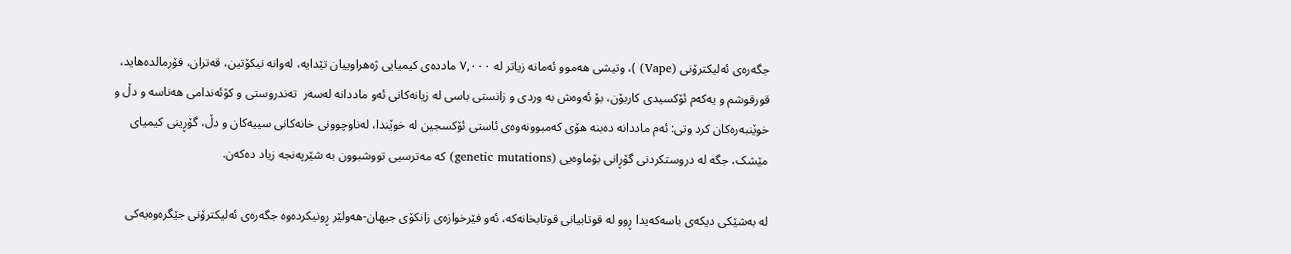جگەرەی ئەلیکترۆنی (Vape) )، وتیشى هەموو ئەمانە زیاتر لە ٧,٠٠٠ ماددەی کیمیایی ژەهراوییان تێدایە، لەوانە نیکۆتین، قەتران، فۆرمالدەهاید، قورقوشم و یەکەم ئۆکسیدی کاربۆن، بۆ ئەوەش بە وردى و زانستى باسى لە زیانەکانی ئەو ماددانە لەسەر  تەندروستی و کۆئەندامی هەناسە و دڵ و خوێنبەرەکان کرد وتى: ئەم ماددانە دەبنە هۆی کەمبوونەوەی ئاستی ئۆکسجین لە خوێندا، لەناوچوونی خانەکانی سییەکان و دڵ، گۆڕینی کیمیای مێشک، جگە لە دروستکردنی گۆڕانی بۆماوەیی (genetic mutations) کە مەترسیی تووشبوون بە شێرپەنجە زیاد دەکەن.

لە بەشێکى دیکەى باسەکەیدا ڕوو لە قوتابیانى قوتابخانەکە، ئەو فێرخوازەى زانکۆى جیهان-هەولێر ڕونیکردەوە جگەرەی ئەلیکترۆنی جێگرەوەیەکی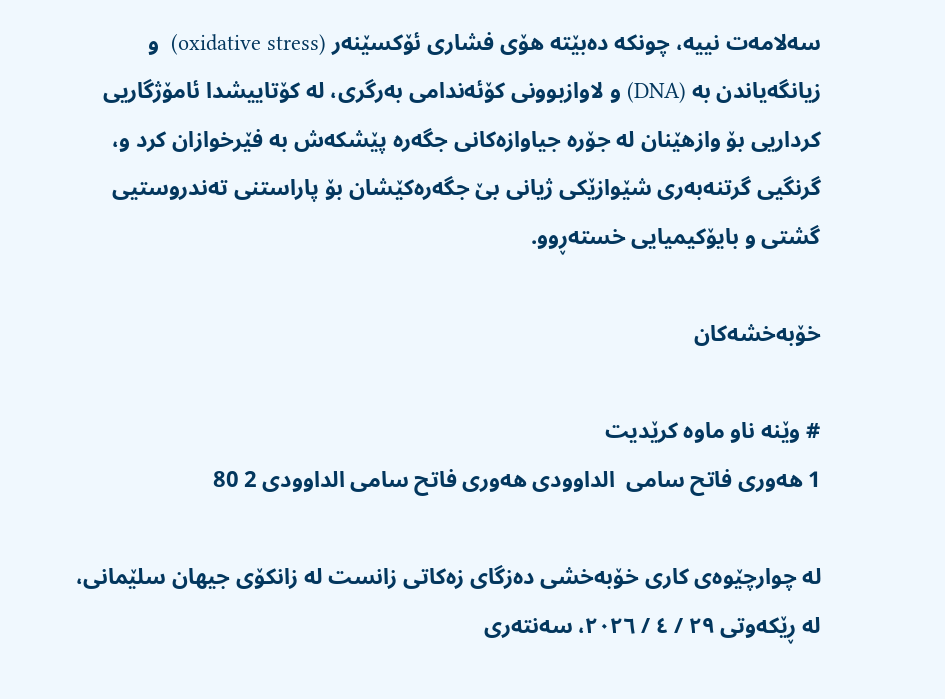سەلامەت نییە، چونکە دەبێتە هۆی فشاری ئۆکسێنەر (oxidative stress)  و زیانگەیاندن بە (DNA) و لاوازبوونی کۆئەندامی بەرگری، لە کۆتاییشدا ئامۆژگاریی کرداریی بۆ وازهێنان لە جۆرە جیاوازەکانى جگەرە پێشکەش بە فێرخوازان کرد و، گرنگیی گرتنەبەری شێوازێکی ژیانی بێ جگەرەکێشان بۆ پاراستنی تەندروستیی گشتی و بایۆکیمیایی خستەڕوو.

خۆبەخشەکان

# وێنە ناو ماوە كرێدیت
1 هه‌وری فاتح سامی  الداوودی هه‌وری فاتح سامی الداوودی 2 80

لە چوارچێوەی کاری خۆبەخشی دەزگای زەکاتی زانست لە زانکۆی جیهان سلێمانی، لە ڕێکەوتی ٢٩ / ٤ / ٢٠٢٦، سەنتەری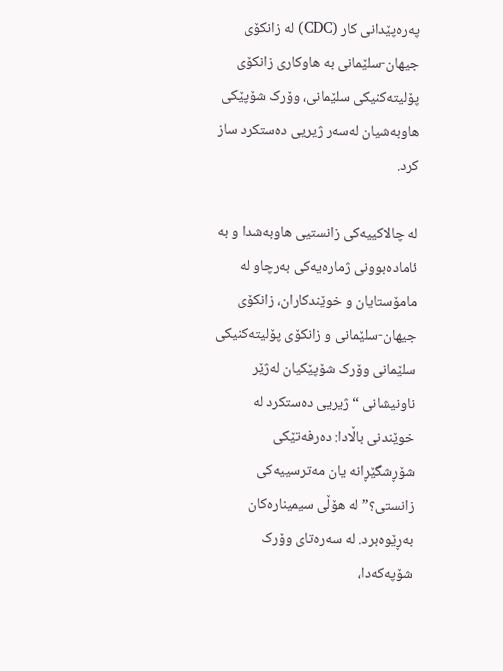پەرەپێدانی کار (CDC) لە زانکۆی جیهان-سلێمانی بە هاوکاری زانکۆی پۆلیتەکنیکی سلێمانی، وۆرک شۆپێکی هاوبەشیان لەسەر ژیریی دەستکرد ساز کرد.

لە چالاکییەکی زانستیی هاوبەشدا و بە ئامادەبوونی ژمارەیەکی بەرچاو لە مامۆستایان و خوێندکاران، زانکۆی جیهان-سلێمانی و زانکۆی پۆلیتەکنیکی سلێمانی وۆرک شۆپێکیان لەژێر ناونیشانی “ژیریی دەستکرد لە خوێندنی باڵادا: دەرفەتێکی شۆڕشگێڕانە یان مەترسییەکی زانستی؟” لە هۆڵی سیمینارەکان بەڕێوەبرد. لە سەرەتای وۆرک شۆپەکەدا،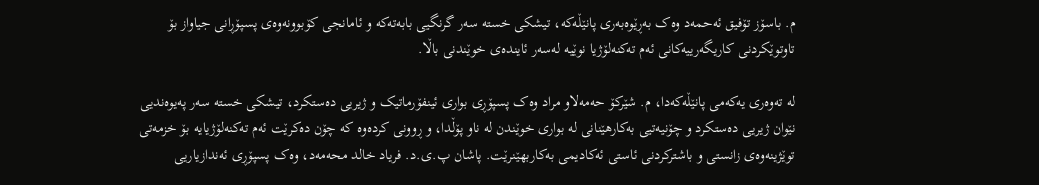م. باسۆز تۆفیق ئەحمەد وەک بەڕێوەبەری پانێڵەکە، تیشکی خستە سەر گرنگیی بابەتەکە و ئامانجی کۆبوونەوەی پسپۆڕانی جیاواز بۆ تاوتوێکردنی کاریگەرییەکانی ئەم تەکنەلۆژیا نوێیە لەسەر ئایندەی خوێندنی باڵا.

لە تەوەری یەکەمی پانێڵەکەدا، م. شێرکۆ حەمەلاو مراد وەک پسپۆڕی بواری ئینفۆرماتیک و ژیریی دەستکرد، تیشکی خستە سەر پەیوەندیی نێوان ژیریی دەستکرد و چۆنیەتیی بەکارهێنانی لە بواری خوێندن لە ناو پۆڵدا، و ڕوونی کردەوە کە چۆن دەکرێت ئەم تەکنەلۆژیایە بۆ خزمەتی توێژینەوەی زانستی و باشترکردنی ئاستی ئەکادیمی بەکاربهێنرێت. پاشان پ.ی.د. فریاد خالد محەمەد، وەک پسپۆڕی ئەندازیاریی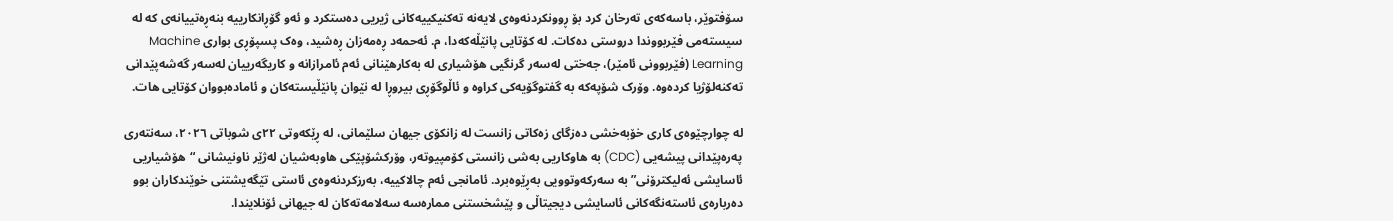سۆفتوێر، باسەکەی تەرخان کرد بۆ ڕوونکردنەوەی لایەنە تەکنیکییەکانی ژیریی دەستکرد و ئەو گۆڕانکارییە بنەڕەتییانەی کە لە سیستەمی فێربووندا دروستی دەکات. لە کۆتایی پانێڵەکەدا، م. ئەحمەد ڕەمەزان ڕەشید، وەک پسپۆڕی بواری Machine Learning (فێربوونی ئامێر)، جەختی لەسەر گرنگیی هۆشیاری لە بەکارهێنانی ئەم ئامرازانە و کاریگەرییان لەسەر گەشەپێدانی تەکنەلۆژیا کردەوە. وۆرک شۆپەکە بە گفتوگۆیەکی کراوە و ئاڵوگۆڕی بیروڕا لە نێوان پانێڵیستەکان و ئامادەبووان کۆتایی هات.

لە چوارچێوەی کاری خۆبەخشی دەزگای زەکاتی زانست لە زانکۆی جیهان سلێمانی، لە ڕێکەوتی ٢٢ی شوباتی ٢٠٢٦، سەنتەری پەرەپێدانی پیشەیی (CDC) بە هاوکاریی بەشی زانستی کۆمپیوتەر، وۆرکشۆپێکی هاوبەشیان لەژێر ناونیشانی “هۆشیاریی ئاسایشی ئەلیکترۆنی” بە سەرکەوتوویی بەڕێوەبرد. ئامانجی ئەم چالاکییە، بەرزکردنەوەی ئاستی تێگەیشتنی خوێندکاران بوو دەربارەی ئاستەنگەکانی ئاسایشی دیجیتاڵی و پێشخستنی ممارەسە سەلامەتەکان لە جیهانی ئۆنلایندا.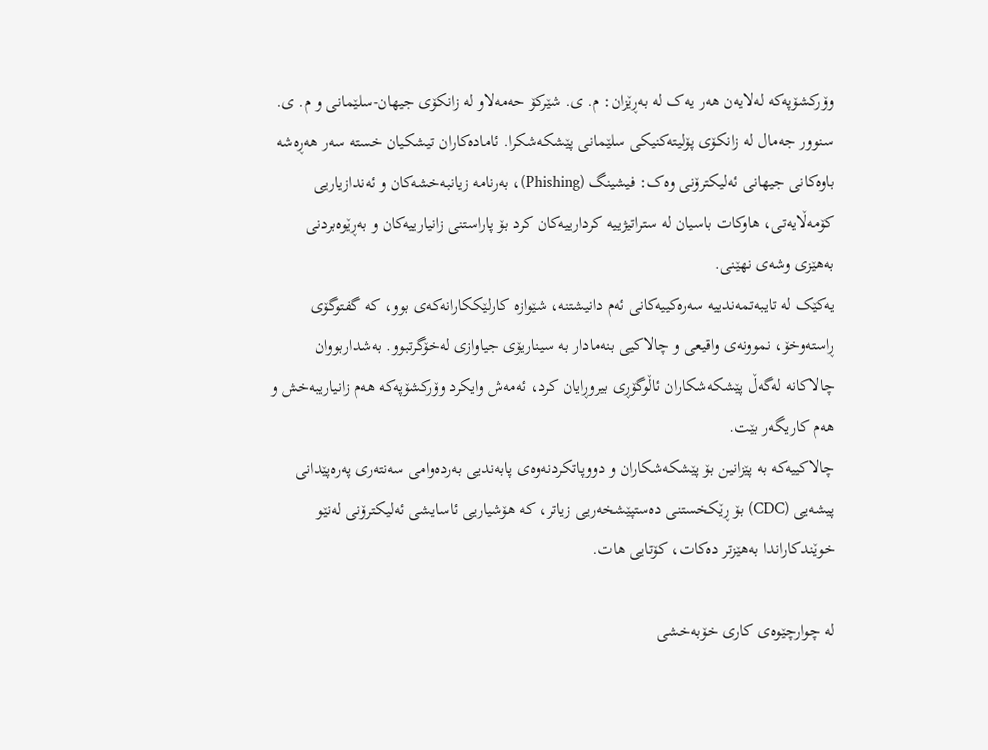وۆرکشۆپەکە لەلایەن هەر یەک لە بەڕێزان: م. ی. شێرکۆ حەمەلاو لە زانکۆی جیهان-سلێمانی و م. ی. سنوور جەمال لە زانکۆی پۆلیتەکنیکی سلێمانی پێشکەشکرا. ئامادەکاران تیشکیان خستە سەر هەڕەشە باوەکانی جیهانی ئەلیکترۆنی وەک: فیشینگ (Phishing)، بەرنامە زیانبەخشەکان و ئەندازیاریی کۆمەڵایەتی، هاوکات باسیان لە ستراتیژییە کردارییەکان کرد بۆ پاراستنی زانیارییەکان و بەڕێوەبردنی بەهێزی وشەی نهێنی.
یەکێک لە تایبەتمەندییە سەرەکییەکانی ئەم دانیشتنە، شێوازە کارلێککارانەکەی بوو، کە گفتوگۆی ڕاستەوخۆ، نموونەی واقیعی و چالاکیی بنەمادار بە سیناریۆی جیاوازی لەخۆگرتبوو. بەشداربووان چالاکانە لەگەڵ پێشکەشکاران ئاڵوگۆڕی بیروڕایان کرد، ئەمەش وایکرد وۆرکشۆپەکە هەم زانیاریبەخش و هەم کاریگەر بێت.
چالاکییەکە بە پێزانین بۆ پێشکەشکاران و دووپاتکردنەوەی پابەندیی بەردەوامی سەنتەری پەرەپێدانی پیشەیی (CDC) بۆ ڕێکخستنی دەستپێشخەریی زیاتر، کە هۆشیاریی ئاسایشی ئەلیکترۆنی لەنێو خوێندکاراندا بەهێزتر دەکات، کۆتایی هات.

لە چوارچێوەی کاری خۆبەخشی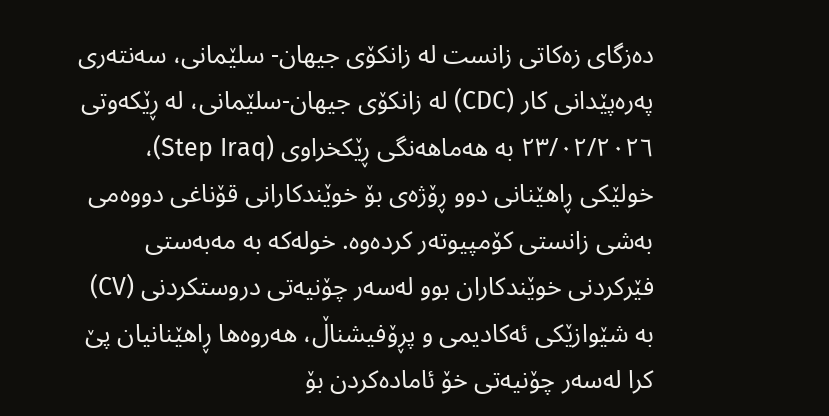دەزگای زەکاتی زانست لە زانکۆی جیهان- سلێمانی، سەنتەری پەرەپێدانی کار (CDC) لە زانکۆی جیهان-سلێمانی، لە ڕێکەوتی ٢٣/٠٢/٢٠٢٦ بە هەماهەنگی ڕێکخراوی (Step Iraq)، خولێکی ڕاهێنانی دوو ڕۆژەی بۆ خوێندکارانی قۆناغی دووەمی بەشی زانستی کۆمپیوتەر کردەوە. خولەکە بە مەبەستی فێرکردنی خوێندکاران بوو لەسەر چۆنیەتی دروستکردنی (CV) بە شێوازێکی ئەکادیمی و پڕۆفیشناڵ، هەروەها ڕاهێنانیان پێ کرا لەسەر چۆنیەتی خۆ ئامادەکردن بۆ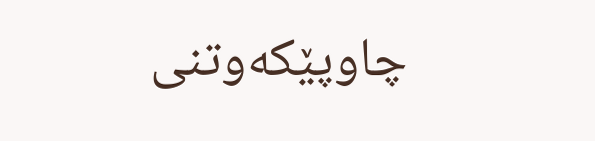چاوپێکەوتنی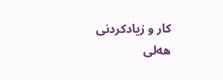کار و زیادکردنی هەلی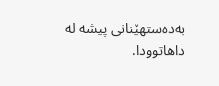بەدەستهێنانی پیشە لە داهاتوودا.